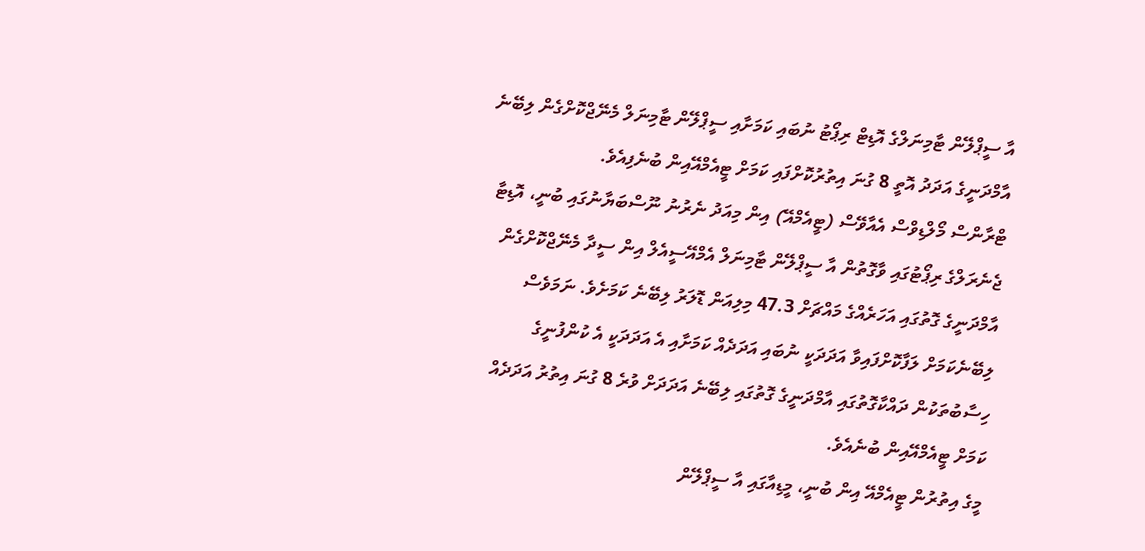އާ ސީޕްލޭން ޓާމިނަލްގެ އޮޑިޓް ރިޕޯޓު ނުބައި ކަމަށާއި ސީޕްލޭން ޓާމިނަލް މެނޭޖްކޮށްގެން ލިބޭނެ އާމްދަނީގެ އަދަދު އޮތީ 8 ގުނަ އިތުރުކޮށްފައި ކަމަށް ޓީއެމްއޭއިން ބުނެފިއެވެ.
ޓްރާންސް މޯލްޑިވްސް އެއާވޭސް (ޓީއެމްއޭ) އިން މިއަދު ނެރުނު ނޫސްބަޔާނުގައި ބުނީ، އޮޑިޓާ ޖެނެރަލްގެ ރިޕޯޓުގައި ވާގޮތުން އާ ސީޕްލޭން ޓާމިނަލް އެމްއޭސީއެލް އިން ސީދާ މެނޭޖްކޮށްގެން އާމްދަނީގެ ގޮތުގައި އަހަރެއްގެ މައްޗަށް 47.3 މިލިއަން ޑޮލަރު ލިބޭނެ ކަމަށެވެ. ނަމަވެސް ލިބޭނެކަމަށް ލަފާކޮށްފައިވާ އަދަދަކީ ނުބައި އަދަދެއް ކަމަށާއި އެ އަދަދަކީ އެ ކުންފުނީގެ ހިސާބުތަކުން ދައްކާގޮތުގައި އާމްދަނީގެ ގޮތުގައި ލިބޭނެ އަދަދަށް ވުރެ 8 ގުނަ އިތުރު އަދަދެއް ކަމަށް ޓީއެމްއޭއިން ބުނެއެވެ.
މީގެ އިތުރުން ޓީއެމްއޭ އިން ބުނީ، މީޑިއާގައި އާ ސީޕްލޭން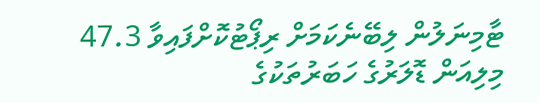ޓާމިނަލުން ލިބޭނެކަމަށް ރިޕޯޓުކޮށްފައިވާ 47.3 މިލިއަން ޑޮލަރުގެ ހަބަރުތަކުގެ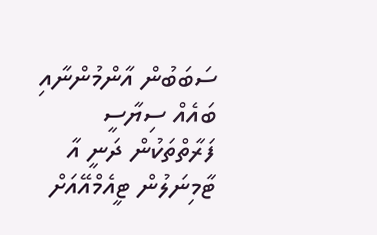ސަބަބުން އާންމުންނާއި ބައެއް ސިޔާސީ ފަރާތްތަކުން ދަނީ އާ ޓާމިނަލުން ޓީއެމްއޭއަށް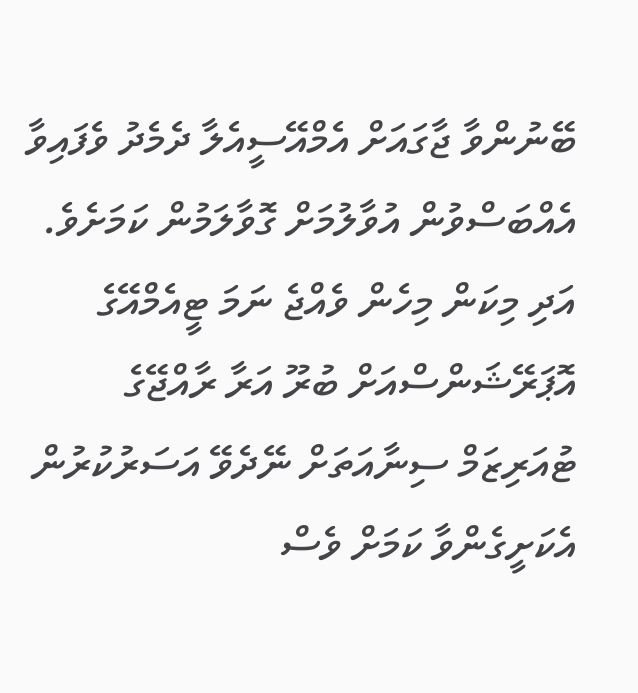ބޭނުންވާ ޖާގައަށް އެމްއޭސީއެލާ ދެމެދު ވެފައިވާ އެއްބަސްވުން އުވާލުމަށް ގޮވާލަމުން ކަމަށެވެ. އަދި މިކަން މިހެން ވެއްޖެ ނަމަ ޓީއެމްއޭގެ އޮޕަރޭޝަންސްއަށް ބުރޫ އަރާ ރާއްޖޭގެ ޓުއަރިޒަމް ސިނާއަތަށް ނޭދެވޭ އަސަރުކުރުން އެކަށީގެންވާ ކަމަށް ވެސް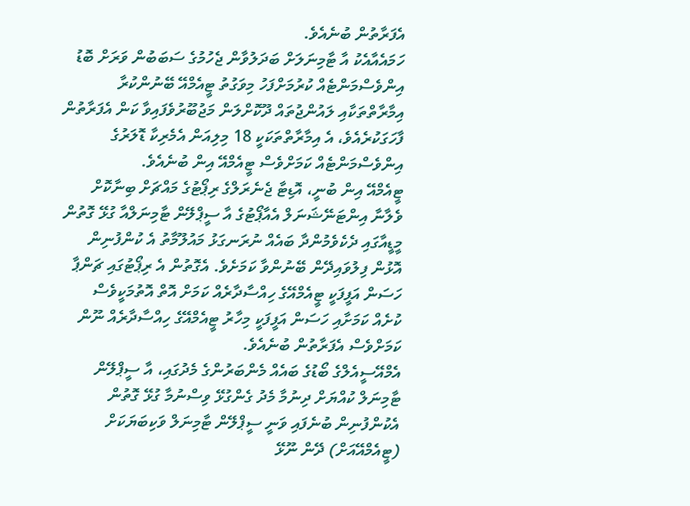އެފަރާތުން ބުނެއެވެ.
ހަމައެއާއެކު އާ ޓާމިނަލަށް ބަދަލުވާން ޖެހުމުގެ ސަބަބުން ވަރަށް ބޮޑު އިންވެސްމަންޓެއް ކުރުމަށްފަހު މިވަގުތު ޓީއެމްއޭ ބޭނުންކުރާ އިމާރާތްތަކާއި ލައުންޖުތައް ދޫކޮށްލަން މަޖުބޫރުވެފައިވާ ކަން އެފަރާތުން ފާހަގަކުރެއެވެ، އެ އިމާރާތްތަކަކީ 18 މިލިއަން އެމެރިކާ ޑޮލަރުގެ އިންވެސްމަންޓެއް ކަމަށްވެސް ޓީއެމްއޭ އިން ބުނެއެވެ.
ޓީއެމްއޭ އިން ބުނީ، އޮޑިޓާ ޖެނެރަލްގެ ރިޕޯޓުގެ މައްޗަށް ބިނާކޮށް ވެލާނާ އިންޓަނޭޝަނަލް އެއާޕޯޓުގެ އާ ސީޕްލޭން ޓާމިނަލްއާ ގުޅޭ ގޮތުން މީޑީއާގައި ދެކެވެމުންދާ ބައެއް ނުރަނގަޅު މައުލޫމާތު އެ ކުންފުނިން އޮޅުން ފިލުވައިދޭން ބޭނުންވާ ކަމަށެވެ. އެގޮތުން އެ ރިޕޯޓުގައި ޗަންޕާ ހަސަން އަފީފަކީ ޓީއެމްއޭގެ ހިއްސާދާރެއް ކަމަށް އޮތް އޮތުމަކީވެސް ކުށެއް ކަމަށާއި ހަސަން އަފީފަކީ މިހާރު ޓީއެމްއޭގެ ހިއްސާދާރެއް ނޫން ކަމަށްވެސް އެފަރާތުން ބުނެއެވެ.
އެމްއޭސީއެލްގެ ބޯޑުގެ ބައެއް މެންބަރުންގެ މެދުގައި، އާ ސީޕްލޭން ޓާމިނަލް ކުއްޔަށް ދިނުމާ މެދު ގެންގުޅޭ ވިސްނުމާ ގުޅޭ ގޮތުން އެކުންފުނިން ބުނެފައި ވަނީ ސީޕްލޭން ޓާމިނަލް ވަކިބަޔަކަށް (ޓީއެމްއޭއަށް) ދޭން ނޫޅޭ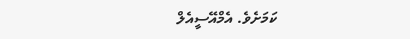ކަމަށެވެ. އެމްއޭސީއެލް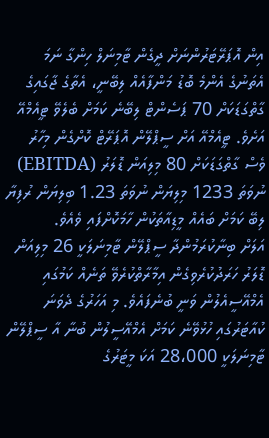އިން އޮޕަރޭޓަރުންނަށް ދީގެން ޓާމިނަލް ހިންގާ ނަމަ އެތަނުގެ އެންމެ ބޮޑު މަންފާއެއް ލިބޭނީ، އެތާގެ ޖާގައިގެ ގާތްގަޑަކަށް 70 ޕަސެންޓް ލިބޭނެ ކަމަށް ބެލެވޭ ޓީއެމްއޭ އަށެވެ. ޓީއެމްއޭ އަށް ސީޕްލޭން އޮޕަރޭޓް ކޮށްގެން މިހާރު ވެސް ގާތްގަޑަކަށް 80 މިލިއަން ޑޮލަރު (EBITDA) ނުވަތަ 1233 މިލިޔަން ނުވަތަ 1.23 ބިލިޔަން ރުފިޔާ ލިބޭ ކަމަށް ބައެއް މީޑިއާތަކުން ހާމަކޮށްފައި ވެއެވެ.
އަލަށް ބިނާކުރަމުންދާ ސީޕްލޭން ޓާމިނަލަކީ 26 މިލިއަން ޑޮލަރު ހަރަދުކުރެވިގެން އިމާރާތްކުރެވޭ ތަނެއް ކަމުގައި އެމްއޭސީއެލުން ވަނީ ބުނެފައެވެ. މި އަހަރުގެ ދެވަނަ ކުއާޓަރުގައި ހުޅުވޭނެ ކަމަށް އެމްއޭސީލުން ބުނާ އާ ސީޕްލޭން ޓާމިނަލަކީ 28،000 އަކަ މީޓަރުގެ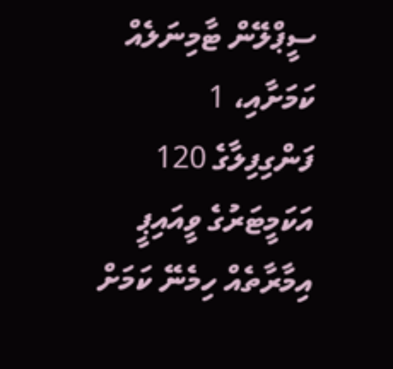ސީޕްލޭން ޓާމިނަލެއް ކަމަށާއި، 1 ފަންގިފިލާގެ 120 އަކަމީޓަރުގެ ވީއައިޕީ އިމާރާތެއް ހިމެނޭ ކަމަށް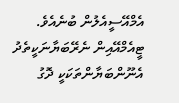އެމްއޭސީއެލުން ބުނެއެވެ.
ޓީއެމްއޭއިން ނެރޭބަޔާނަކީތެދު އެނޫންބަޔާންތަކަކީ ދޮގު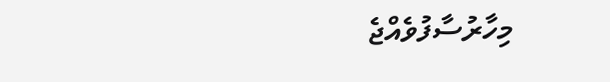މިހާރުސާފުވެއްޖެ